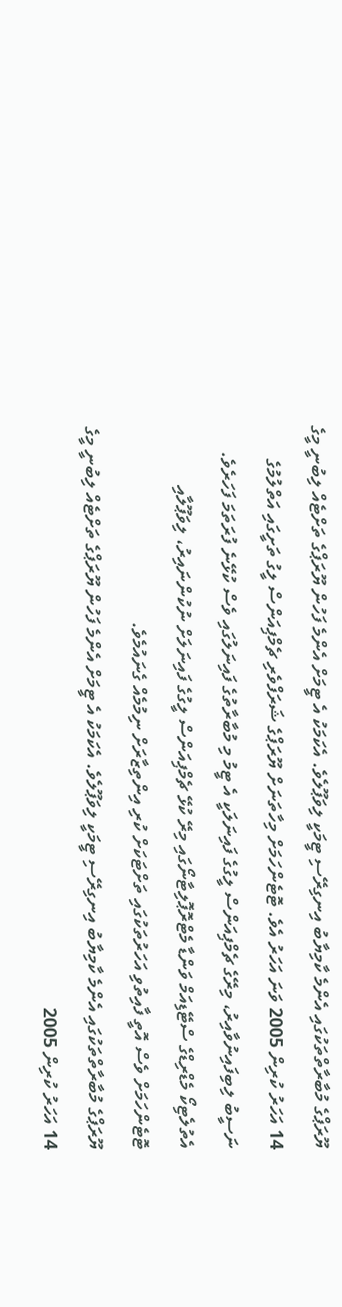ޔޫރަޕްގެ މުބާރާތްތަކުގައި އެންމެ ކާމިޔާބު އިނގިރޭސި ޓީމަކީ ލިވަޕޫލެވެ. އެކަމަކު އެ ޓީމަށް އެންމެ ފަހުން ޔޫރަޕްގެ ތަށްޓެއް ލިބުނީ މީގެ 14 އަހަރު ކުރިން 2005 ވަނަ އަހަރު އެވެ. ޓޮޓެންހަމަށް މިހާތަނަށް ޔޫރަޕްގެ ޝަރަފްވެރި ޗެމްޕިއަންސް ލީގު ތަށީގައި އަތްލުމުގެ ނަސީބު ލިބިފައިނުވާއިރު، މިރޭގެ ޗެމްޕިއަންސް ލީގުގެ ފައިނަލަކީ އެ ޓީމު މި މުބާރާތުގެ ފައިނަލުގައި ވެސް ކުޅޭނެ ފުރަތަމަ ފަހަރެވެ. އެތުލެޓިކޯ މެޑްރިޑްގެ ސްޓޭޑިއަމް ވަންޑާ މެޓްރޮޕޮލިޓާނޯގައި މިރޭ ކުޅޭ ޗެމްޕިއަންސް ލީގުގެ ފައިނަލަށް ނުކުންނައިރު، ލިވަޕޫލާއި ޓޮޓެންހަމަށް ވެސް އޮތީ ފާއިތުވި އަހަރުތަކުގައި ތަށްޓަކަށް ކުރި އިންތިޒާރަށް ނިމުމެއް ގެނައުމެވެ.
ޔޫރަޕްގެ މުބާރާތްތަކުގައި އެންމެ ކާމިޔާބު އިނގިރޭސި ޓީމަކީ ލިވަޕޫލެވެ. އެކަމަކު އެ ޓީމަށް އެންމެ ފަހުން ޔޫރަޕްގެ ތަށްޓެއް ލިބުނީ މީގެ 14 އަހަރު ކުރިން 2005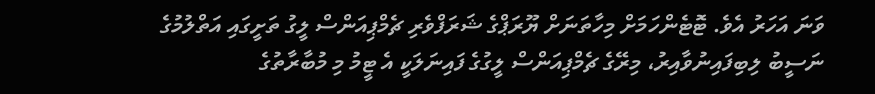ވަނަ އަހަރު އެވެ. ޓޮޓެންހަމަށް މިހާތަނަށް ޔޫރަޕްގެ ޝަރަފްވެރި ޗެމްޕިއަންސް ލީގު ތަށީގައި އަތްލުމުގެ ނަސީބު ލިބިފައިނުވާއިރު، މިރޭގެ ޗެމްޕިއަންސް ލީގުގެ ފައިނަލަކީ އެ ޓީމު މި މުބާރާތުގެ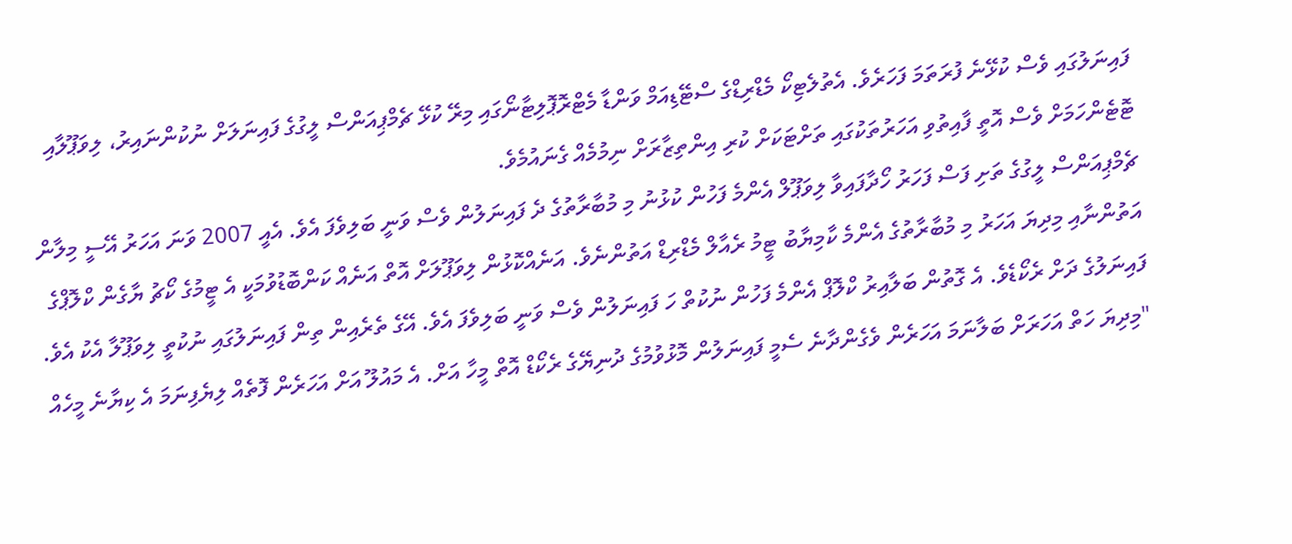ފައިނަލުގައި ވެސް ކުޅޭނެ ފުރަތަމަ ފަހަރެވެ. އެތުލެޓިކޯ މެޑްރިޑްގެ ސްޓޭޑިއަމް ވަންޑާ މެޓްރޮޕޮލިޓާނޯގައި މިރޭ ކުޅޭ ޗެމްޕިއަންސް ލީގުގެ ފައިނަލަށް ނުކުންނައިރު، ލިވަޕޫލާއި ޓޮޓެންހަމަށް ވެސް އޮތީ ފާއިތުވި އަހަރުތަކުގައި ތަށްޓަކަށް ކުރި އިންތިޒާރަށް ނިމުމެއް ގެނައުމެވެ.
ޗެމްޕިއަންސް ލީގުގެ ތަށި ފަސް ފަހަރު ހޯދާފައިވާ ލިވަޕޫލް އެންމެ ފަހުން ކުޅުނު މި މުބާރާތުގެ ދެ ފައިނަލުން ވެސް ވަނީ ބަލިވެފަ އެވެ. އެއީ 2007 ވަނަ އަހަރު އޭސީ މިލާން އަތުންނާއި މިދިޔަ އަހަރު މި މުބާރާތުގެ އެންމެ ކާމިޔާބު ޓީމު ރެއާލް މެޑްރިޑް އަތުންނެވެ. އަނެއްކޮޅުން ލިވަޕޫލަށް އޮތް އަނެއް ކަންބޮޑުވުމަކީ އެ ޓީމުގެ ކޯޗު ޔާގެން ކްލޮޕްގެ ފައިނަލުގެ ދަށް ރެކޯޑެވެ. އެ ގޮތުން ބަލާއިރު ކްލޮޕް އެންމެ ފަހުން ނުކުތް ހަ ފައިނަލުން ވެސް ވަނީ ބަލިވެފަ އެވެ. އޭގެ ތެރެއިން ތިން ފައިނަލުގައި ނުކުތީ ލިވަޕޫލާ އެކު އެވެ.
"މިދިޔަ ހަތް އަހަރަށް ބަލާނަމަ އަހަރެން ވެގެންދާނެ ސެމީ ފައިނަލުން މޮޅުވުމުގެ ދުނިޔޭގެ ރެކޯޑް އޮތް މީހާ އަށް. އެ މައުލޫ އަށް އަހަރެން ފޮތެއް ލިޔެފިނަމަ އެ ކިޔާނެ މީހެއް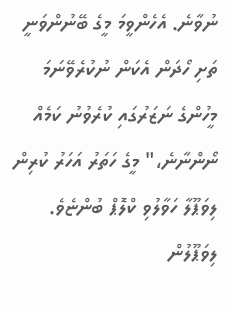ނުވާނެ. އެހެންވީމަ މީގެ ބޭނުންވަނީ ތަށި ހޯދަން އެކަން ނުކުރެވޭނަމަ މީހުންގެ ނަޒަރުގައި ކުރެވުނު ކަމެއް ނޯންނާނެ،" މީގެ ހަތަރު އަހަރު ކުރިން ލިވަޕޫލާ ހަވާލުވި ކްލޮޕް ބުންޏެވެ.
ލިވަޕޫލުން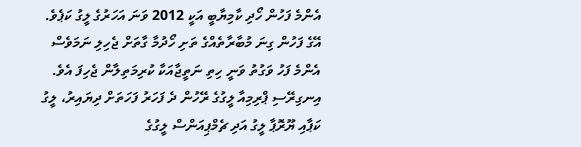އެންމެ ފަހުން ހޯދި ކާމިޔާބީ އަކީ 2012 ވަނަ އަހަރުގެ ލީގު ކަޕެވެ. އޭގެ ފަހުން ގިނަ މުބާރާތެއްގެ ތަށި ހޯދުމާ ގާތަށް ޖެހިލި ނަމަވެސް އެންމެ ފަހު ވަގުތު ވަނީ ހިތި ނަތީޖާއަކާ ކުރިމަތިލާން ޖެހިފަ އެވެ. އިނގިރޭސި ޕްރިމިއާ ލީގުގެ ރޭހުން ދެ ފަހަރު ފަހަތަށް ދިޔައިރު، ލީގު ކަޕާއި ޔޫރޮޕާ ލީގު އަދި ޗެމްޕިއަންސް ލީގުގެ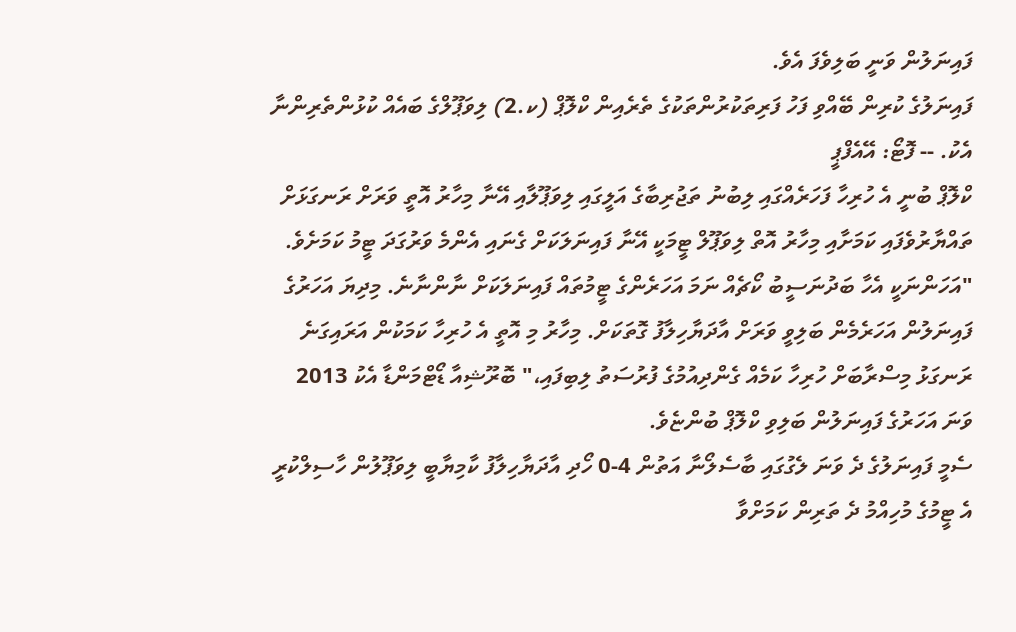ފައިނަލުން ވަނީ ބަލިވެފަ އެވެ.
ފައިނަލުގެ ކުރިން ބޭއްވި ފަހު ފަރިތަކުރުންތަކުގެ ތެރެއިން ކްލޮޕް (ކ.2) ލިވަޕޫލްގެ ބައެއް ކުޅުންތެރިންނާ އެކު. -- ފޮޓޯ: އޭއެފްޕީ
ކްލޮޕް ބުނީ އެ ހުރިހާ ފަހަރެއްގައި ލިބުނު ތަޖުރިބާގެ އަލީގައި ލިވަޕޫލާއި އޭނާ މިހާރު އޮތީ ވަރަށް ރަނގަޅަށް ތައްޔާރުވެފައި ކަމަށާއި މިހާރު އޮތް ލިވަޕޫލް ޓީމަކީ އޭނާ ފައިނަލަކަށް ގެނައި އެންމެ ވަރުގަދަ ޓީމު ކަމަށެވެ.
"އަހަންނަކީ އެހާ ބަދުނަސީބު ކޯޗެއް ނަމަ އަހަރެންގެ ޓީމުތައް ފައިނަލަކަށް ނާންނާނެ. މިދިޔަ އަހަރުގެ ފައިނަލުން އަހަރެމެން ބަލިވީ ވަރަށް އާދަޔާހިލާފު ގޮތަކަށް. މިހާރު މި އޮތީ އެ ހުރިހާ ކަމަކުން އަރައިގަނެ ރަނގަޅު މިސްރާބަށް ހުރިހާ ކަމެއް ގެންދިއުމުގެ ފުރުސަތު ލިބިފައި،" ބޮރޫޝިއާ ޑޯޓްމަންޑާ އެކު 2013 ވަނަ އަހަރުގެ ފައިނަލުން ބަލިވި ކްލޮޕް ބުންޏެވެ.
ސެމީ ފައިނަލުގެ ދެ ވަނަ ލެގުގައި ބާސެލޯނާ އަތުން 4-0 ހޯދި އާދަޔާހިލާފު ކާމިޔާބީ ލިވަޕޫލުން ހާސިލްކުރީ އެ ޓީމުގެ މުހިއްމު ދެ ތަރިން ކަމަށްވާ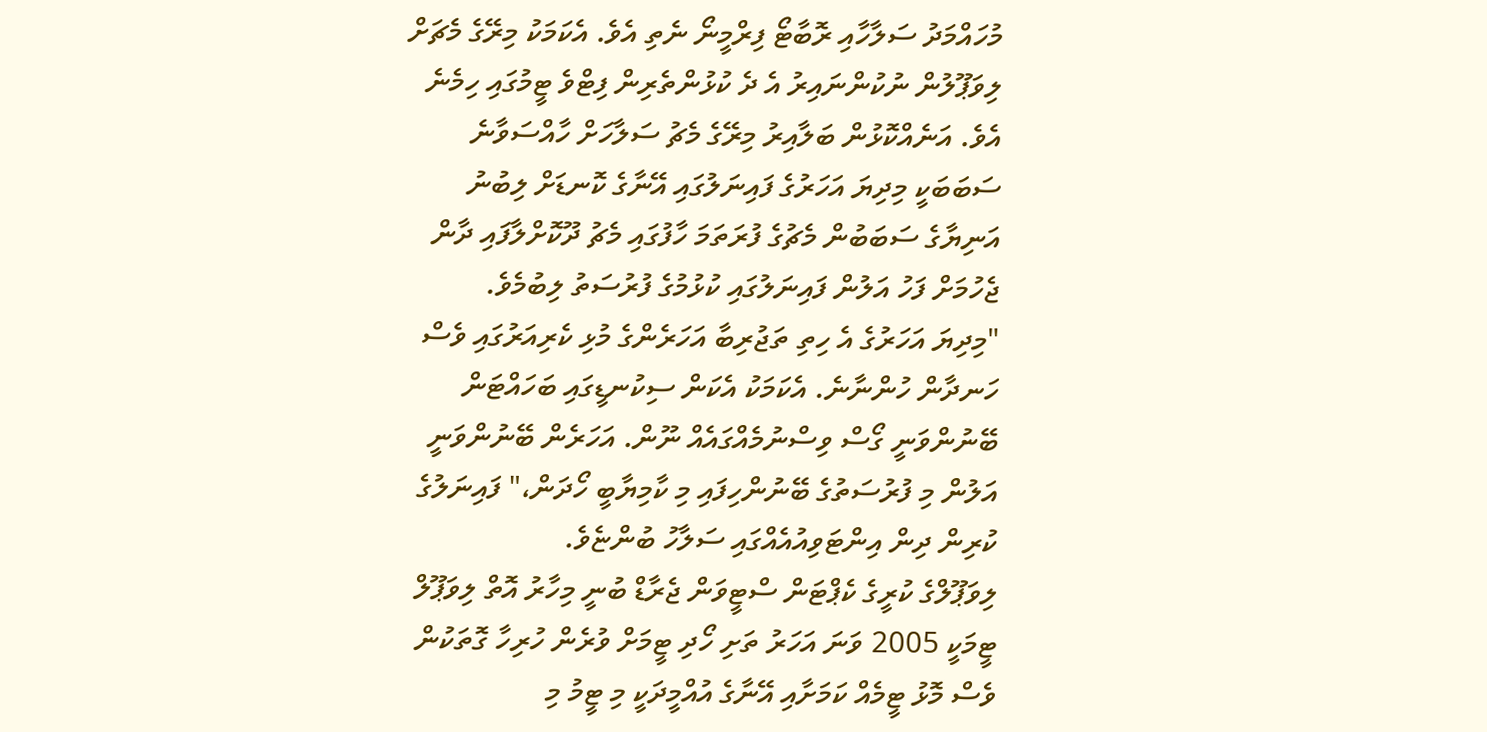މުހައްމަދު ސަލާހާއި ރޮބާޓޯ ފިރްމީނޯ ނެތި އެވެ. އެކަމަކު މިރޭގެ މެޗަށް ލިވަޕޫލުން ނުކުންނައިރު އެ ދެ ކުޅުންތެރިން ފިޓްވެ ޓީމުގައި ހިމެނެ އެވެ. އަނެއްކޮޅުން ބަލާއިރު މިރޭގެ މެޗު ސަލާހަށް ހާއްސަވާނެ ސަބަބަކީ މިދިޔަ އަހަރުގެ ފައިނަލުގައި އޭނާގެ ކޮނޑަށް ލިބުނު އަނިޔާގެ ސަބަބުން މެޗުގެ ފުރަތަމަ ހާފުގައި މެޗު ދޫކޮށްލާފައި ދާން ޖެހުމަށް ފަހު އަލުން ފައިނަލުގައި ކުޅުމުގެ ފުރުސަތު ލިބުމެވެ.
"މިދިޔަ އަހަރުގެ އެ ހިތި ތަޖުރިބާ އަހަރެންގެ މުޅި ކެރިއަރުގައި ވެސް ހަނދާން ހުންނާނެ. އެކަމަކު އެކަން ސިކުނޑީގައި ބަހައްޓަން ބޭނުންވަނީ ގޯސް ވިސްނުމެއްގައެއް ނޫން. އަހަރެން ބޭނުންވަނީ އަލުން މި ފުރުސަތުގެ ބޭނުންހިފައި މި ކާމިޔާބީ ހޯދަން،" ފައިނަލުގެ ކުރިން ދިން އިންޓަވިއުއެއްގައި ސަލާހު ބުންޏެވެ.
ލިވަޕޫލްގެ ކުރީގެ ކެޕްޓަން ސްޓީވަން ޖެރާޑް ބުނީ މިހާރު އޮތް ލިވަޕޫލް ޓީމަކީ 2005 ވަނަ އަހަރު ތަށި ހޯދި ޓީމަށް ވުރެން ހުރިހާ ގޮތަކުން ވެސް މޮޅު ޓީމެއް ކަމަށާއި އޭނާގެ އުއްމީދަކީ މި ޓީމު މި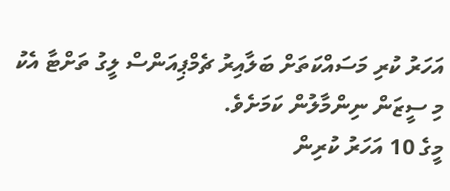އަހަރު ކުރި މަސައްކަތަށް ބަލާއިރު ޗެމްޕިއަންސް ލީގު ތަށްޓާ އެކު މި ސީޒަން ނިންމާލުން ކަމަށެވެ.
މީގެ 10 އަހަރު ކުރިން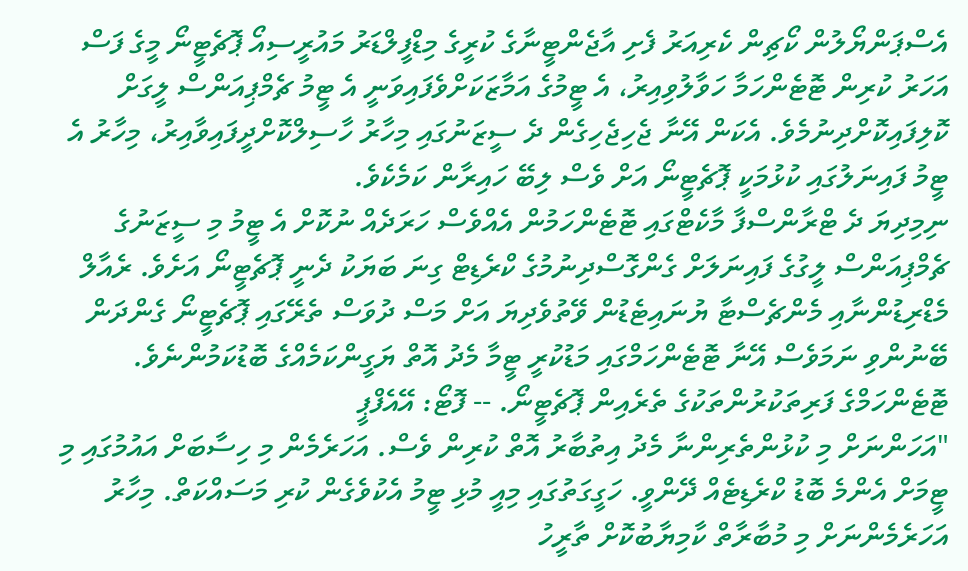އެސްޕަންޔޯލުން ކޯޗިން ކެރިއަރު ފެށި އާޖެންޓީނާގެ ކުރީގެ މިޑްފީލްޑަރު މައުރީސިއޯ ޕޮޗެޓީނޯ މީގެ ފަސް އަހަރު ކުރިން ޓޮޓެންހަމާ ހަވާލުވިއިރު، އެ ޓީމުގެ އަމާޒަކަށްވެފައިވަނީ އެ ޓީމު ޗެމްޕިއަންސް ލީގަށް ކޮލިފައިކޮށްދިނުމެވެ. އެކަން އޭނާ ޖެހިޖެހިގެން ދެ ސީޒަނުގައި މިހާރު ހާސިލްކޮށްދީފައިވާއިރު، މިހާރު އެ ޓީމު ފައިނަލުގައި ކުޅުމަކީ ޕޮޗެޓީނޯ އަށް ވެސް ލިބޭ ހައިރާން ކަމެކެވެ.
ނިމިދިޔަ ދެ ޓްރާންސްފާ މާކެޓްގައި ޓޮޓެންހަމުން އެއްވެސް ހަރަދެއް ނުކޮށް އެ ޓީމު މި ސީޒަނުގެ ޗެމްޕިއަންސް ލީގުގެ ފައިނަލަށް ގެންގޮސްދިނުމުގެ ކްރެޑިޓް ގިނަ ބަޔަކު ދެނީ ޕޮޗެޓީނޯ އަށެވެ. ރެއާލް މެޑްރިޑުންނާއި މެންޗެސްޓާ ޔުނައިޓެޑުން ވޭތުވެދިޔަ އަށް މަސް ދުވަސް ތެރޭގައި ޕޮޗެޓީނޯ ގެންދަން ބޭނުންވި ނަމަވެސް އޭނާ ޓޮޓެންހަމްގައި މަޑުކުރީ ޓީމާ މެދު އޮތް ޔަގީންކަމެއްގެ ބޮޑުކަމުންނެވެ.
ޓޮޓެންހަމްގެ ފަރިތަކުރުންތަކުގެ ތެރެއިން ޕޮޗެޓީނޯ. -- ފޮޓޯ: އޭއެފްޕީ
"އަހަންނަށް މި ކުޅުންތެރިންނާ މެދު އިތުބާރު އޮތް ކުރިން ވެސް. އަހަރެމެން މި ހިސާބަށް އައުމުގައި މި ޓީމަށް އެންމެ ބޮޑު ކްރެޑިޓެއް ދޭންވީ. ހަގީގަތުގައި މިއީ މުޅި ޓީމު އެކުވެގެން ކުރި މަސައްކަތް. މިހާރު އަހަރެމެންނަށް މި މުބާރާތް ކާމިޔާބުކޮށް ތާރީހު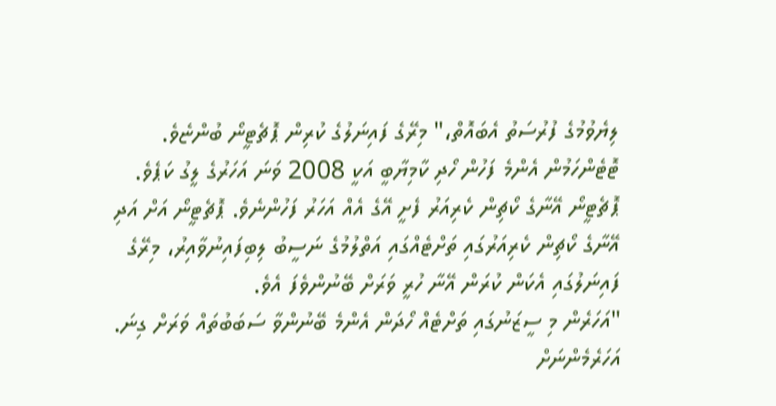ލިޔެވުމުގެ ފުރުސަތު އެބައޮތް،" މިރޭގެ ފައިނަލުގެ ކުރިން ޕޮޗެޓީނޯ ބުންޏެވެ.
ޓޮޓެންހަމުން އެންމެ ފަހުން ހޯދި ކާމިޔާބީ އަކީ 2008 ވަނަ އަހަރުގެ ލީގު ކަޕެވެ. ޕޮޗެޓީނޯ އޭނާގެ ކޯޗިން ކެރިއަރު ފެށީ އޭގެ އެއް އަހަރު ފަހުންނެވެ. ޕޮޗެޓީނޯ އަށް އަދި އޭނާގެ ކޯޗިން ކެރިއަރުގައި ތަށްޓެއްގައި އަތްލުމުގެ ނަސީބު ލިބިފައިނުވާއިރު، މިރޭގެ ފައިނަލުގައި އެކަން ކުރަން އޭނާ ހުރީ ވަރަށް ބޭނުންވެފަ އެވެ.
"އަހަރެން މި ސީޒަނުގައި ތަށްޓެއް ހޯދަން އެންމެ ބޭނުންވާ ސަބަބުތައް ވަރަށް ގިނަ. އަހަރެމެންނަށް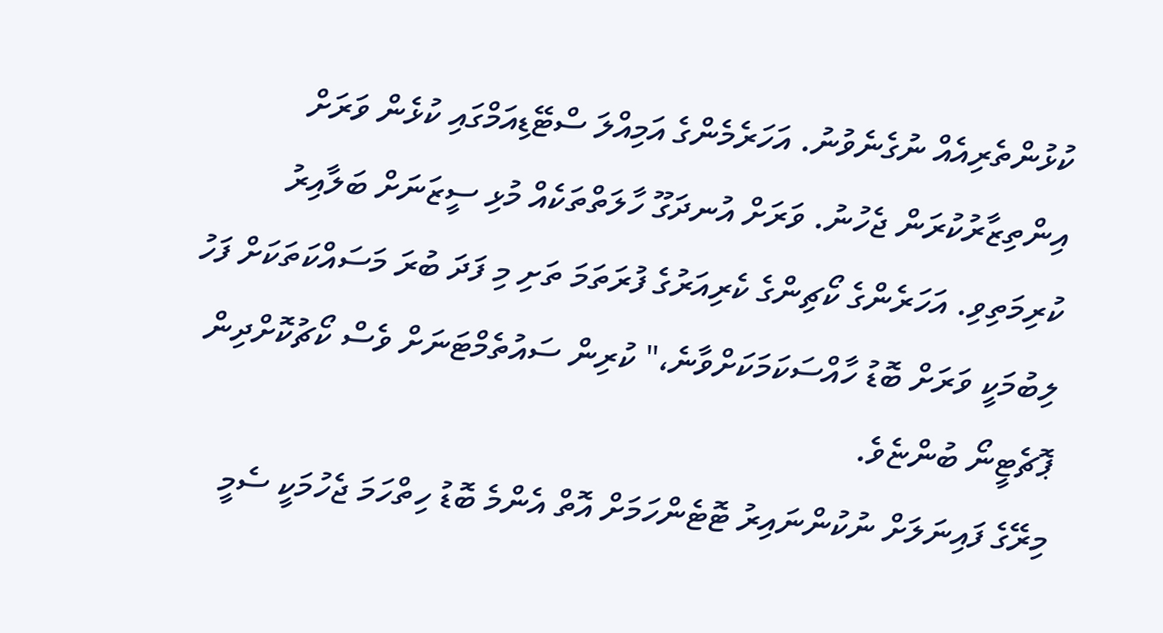ކުޅުންތެރިއެއް ނުގެނެވުނު. އަހަރެމެންގެ އަމިއްލަ ސްޓޭޑިއަމްގައި ކުޅެން ވަރަށް އިންތިޒާރުކުރަން ޖެހުނު. ވަރަށް އުނދަގޫ ހާލަތްތަކެއް މުޅި ސީޒަނަށް ބަލާއިރު ކުރިމަތިވި. އަހަރެންގެ ކޯޗިންގެ ކެރިއަރުގެ ފުރަތަމަ ތަށި މި ފަދަ ބުރަ މަސައްކަތަކަށް ފަހު ލިބުމަކީ ވަރަށް ބޮޑު ހާއްސަކަމަކަށްވާނެ،" ކުރިން ސައުތެމްޓަނަށް ވެސް ކޯޗުކޮށްދިން ޕޮޗެޓީނޯ ބުންޏެވެ.
މިރޭގެ ފައިނަލަށް ނުކުންނައިރު ޓޮޓެންހަމަށް އޮތް އެންމެ ބޮޑު ހިތްހަމަ ޖެހުމަކީ ސެމީ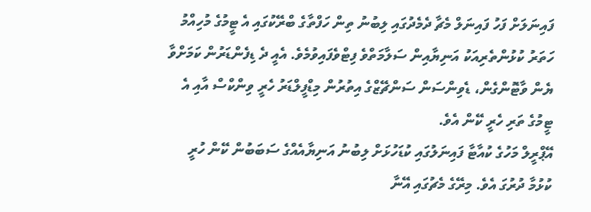ފައިނަލަށް ފަހު ފައިނަލް މެޗާ ދެމެދުގައި ލިބުނު ތިން ހަފްތާގެ ބްރޭކުގައި އެ ޓީމުގެ މުހިއްމު ހަތަރު ކުޅުންތެރިއަކު އަނިޔާއިން ސަލާމަތްވެ ފިޓްވެފައިވުމެވެ. އެއީ ދެ ޑިފެންޑަރުން ކަމަށްވާ ޔެން ވާޓޮންގެން، ޑެވިންސަން ސަންޗޭޒްގެ އިތުރުން މިޑްފީލްޑަރު ހެރީ ވިންކްސް އާއި އެ ޓީމުގެ ތަރި ހެރީ ކޭން އެވެ.
އޭޕްރީލް މަހުގެ ކުއާޓާ ފައިނަލުގައި ކުޑަހުޅަށް ލިބުނު އަނިޔާއެއްގެ ސަބަބުން ކޭން ހުރީ ކުޅުމާ ދުރުގަ އެވެ. މިރޭގެ މެޗުގައި އޭނާ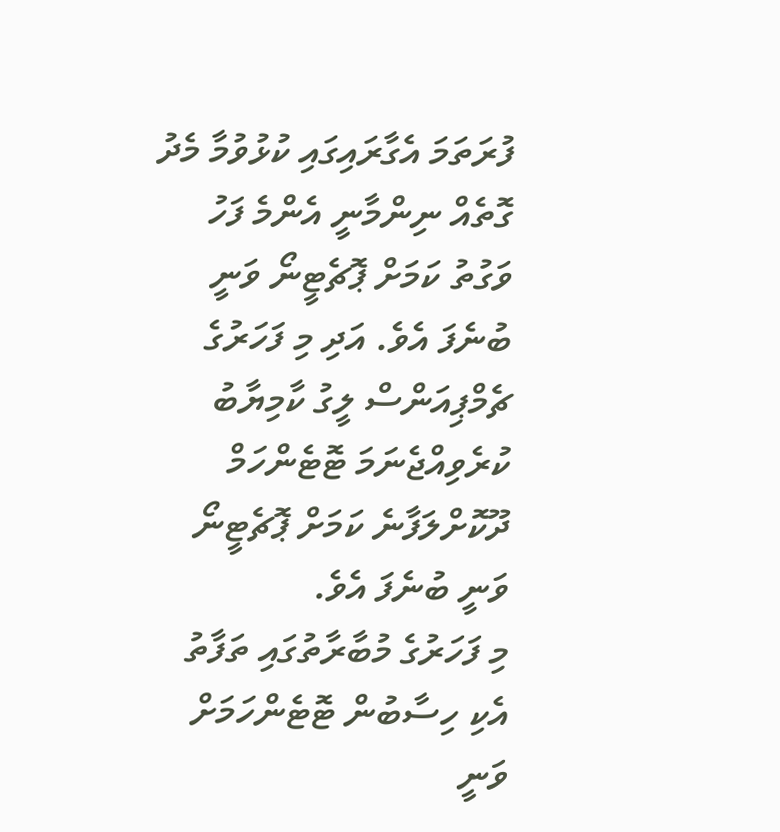ފުރަތަމަ އެގާރައިގައި ކުޅުވުމާ މެދު ގޮތެއް ނިންމާނީ އެންމެ ފަހު ވަގުތު ކަމަށް ޕޮޗެޓީނޯ ވަނީ ބުނެފަ އެވެ. އަދި މި ފަހަރުގެ ޗެމްޕިއަންސް ލީގު ކާމިޔާބު ކުރެވިއްޖެނަމަ ޓޮޓެންހަމް ދޫކޮށްލަފާނެ ކަމަށް ޕޮޗެޓީނޯ ވަނީ ބުނެފަ އެވެ.
މި ފަހަރުގެ މުބާރާތުގައި ތަފާތު އެކި ހިސާބުން ޓޮޓެންހަމަށް ވަނީ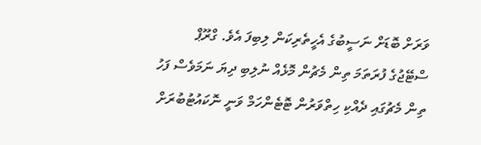ވަރަށް ބޮޑަށް ނަސީބުގެ އެހީތެރިކަން ލިބިފަ އެވެ. ގްރޫޕް ސްޓޭޖުގެ ފުރަތަމަ ތިން މެޗުން މޮޅެއް ނުލިބި ދިޔަ ނަމަވެސް ފަހު ތިން މެޗުގައި ދެއްކި ހިތްވަރުން ޓޮޓެންހަމް ވަނީ ނޮކައުޓުބުރަށް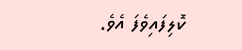ކޮލިފައިވެފަ އެވެ.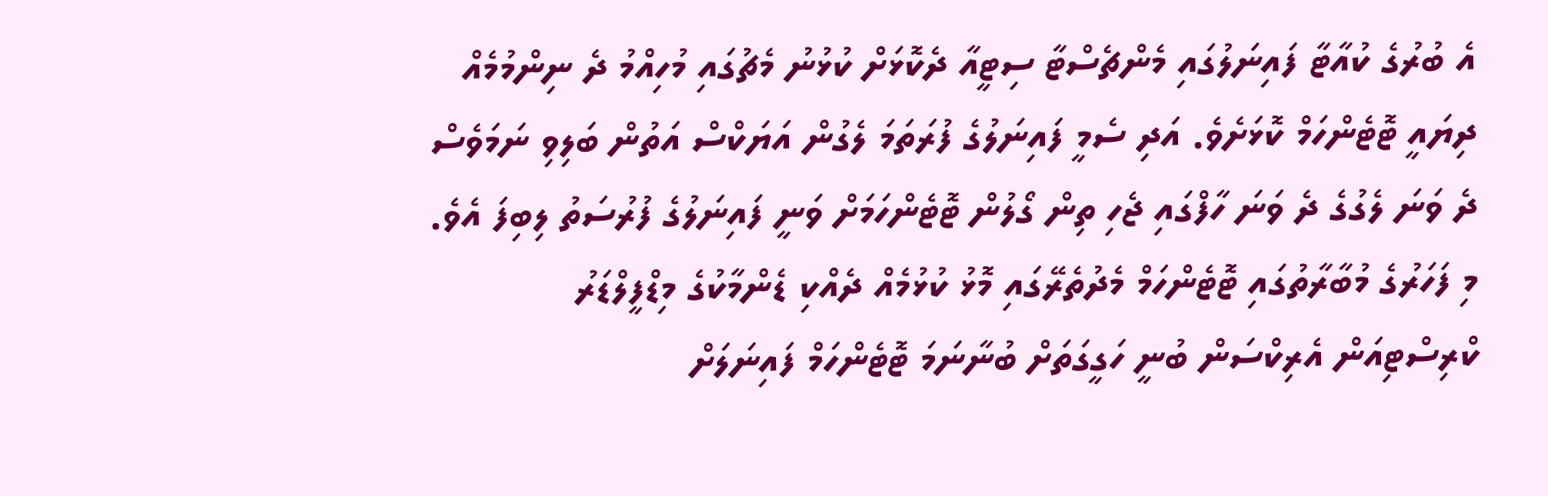އެ ބުރުގެ ކުއާޓާ ފައިނަލުގައި މެންޗެސްޓާ ސިޓީއާ ދެކޮޅަށް ކުޅުނު މެޗުގައި މުހިއްމު ދެ ނިންމުމެއް ދިޔައީ ޓޮޓެންހަމް ކޮޅަށެވެ. އަދި ސެމީ ފައިނަލުގެ ފުރަތަމަ ލެގުން އަޔަކްސް އަތުން ބަލިވި ނަމަވެސް ދެ ވަނަ ލެގުގެ ދެ ވަނަ ހާފްގައި ޖެހި ތިން ގޯލުން ޓޮޓެންހަމަށް ވަނީ ފައިނަލުގެ ފުރުސަތު ލިބިފަ އެވެ.
މި ފަހަރުގެ މުބާރާތުގައި ޓޮޓެންހަމް މެދުތެރޭގައި މޮޅު ކުޅުމެއް ދެއްކި ޑެންމާކުގެ މިޑްފީލްޑަރު ކްރިސްޓިއަން އެރިކްސަން ބުނީ ހަގީގަތަށް ބުނާނަމަ ޓޮޓެންހަމް ފައިނަލަށް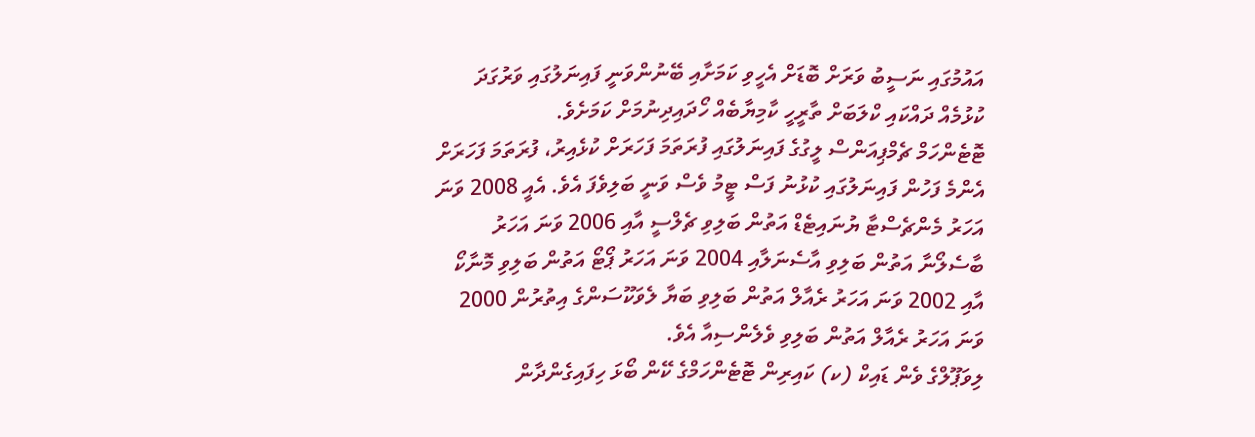އައުމުގައި ނަސީބު ވަރަށް ބޮޑަށް އެހީވި ކަމަށާއި ބޭނުންވަނީ ފައިނަލުގައި ވަރުގަދަ ކުޅުމެއް ދައްކައި ކްލަބަށް ތާރީހީ ކާމިޔާބެއް ހޯދައިދިނުމަށް ކަމަށެވެ.
ޓޮޓެންހަމް ޗެމްޕިއަންސް ލީގުގެ ފައިނަލުގައި ފުރަތަމަ ފަހަރަށް ކުޅެއިރު، ފުރަތަމަ ފަހަރަށް އެންމެ ފަހުން ފައިނަލުގައި ކުޅުނު ފަސް ޓީމު ވެސް ވަނީ ބަލިވެފަ އެވެ. އެއީ 2008 ވަނަ އަހަރު މެންޗެސްޓާ ޔުނައިޓެޑް އަތުން ބަލިވި ޗެލްސީ އާއި 2006 ވަނަ އަހަރު ބާސެލޯނާ އަތުން ބަލިވި އާސެނަލާއި 2004 ވަނަ އަހަރު ޕޯޓޯ އަތުން ބަލިވި މޮނާކޯ އާއި 2002 ވަނަ އަހަރު ރެއާލް އަތުން ބަލިވި ބަޔާ ލެވަކޫސަންގެ އިތުރުން 2000 ވަނަ އަހަރު ރެއާލް އަތުން ބަލިވި ވެލެންސިއާ އެވެ.
ލިވަޕޫލްގެ ވެން ޑައިކް (ކ) ކައިރިން ޓޮޓެންހަމްގެ ކޭން ބޯޅަ ހިފައިގެންދާން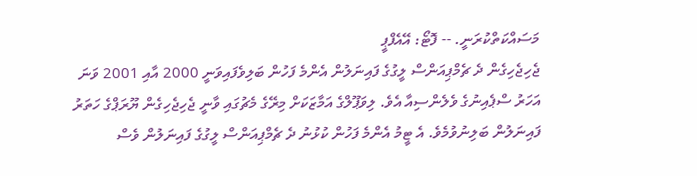މަސައްކަތްކުރަނީ. -- ފޮޓޯ: އޭއެފްޕީ
ޖެހިޖެހިގެން ދެ ޗެމްޕިއަންސް ލީގުގެ ފައިނަލުން އެންމެ ފަހުން ބަލިވެފައިވަނީ 2000 އާއި 2001 ވަނަ އަހަރު ސްޕެއިނުގެ ވެލެންސިއާ އެވެ. ލިވަޕޫލްގެ އަމާޒަކަށް މިރޭގެ މެޗުގައި ވާނީ ޖެހިޖެހިގެން ޔޫރަޕްގެ ހަތަރު ފައިނަލުން ބަލިނުވުމެވެ. އެ ޓީމު އެންމެ ފަހުން ކުޅުނު ދެ ޗެމްޕިއަންސް ލީގުގެ ފައިނަލުން ވެސް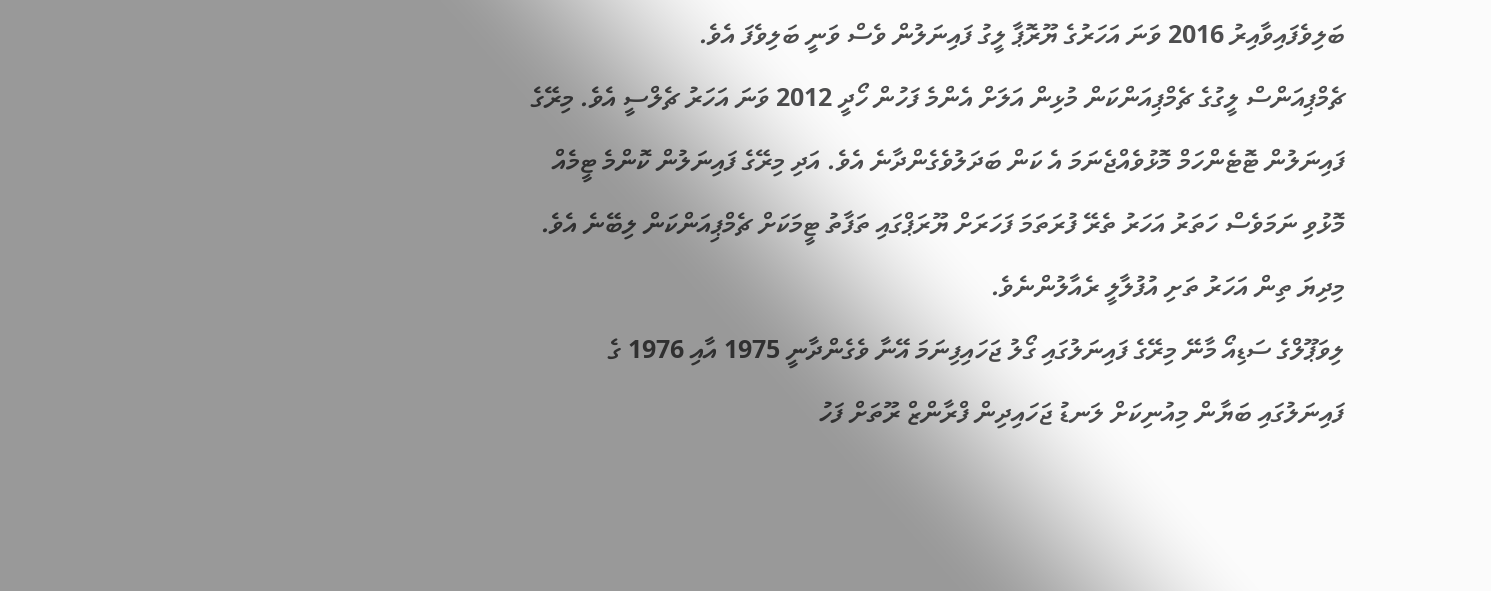ބަލިވެފައިވާއިރު 2016 ވަނަ އަހަރުގެ ޔޫރޮޕާ ލީގު ފައިނަލުން ވެސް ވަނީ ބަލިވެފަ އެވެ.
ޗެމްޕިއަންސް ލީގުގެ ޗެމްޕިއަންކަން މުޅިން އަލަށް އެންމެ ފަހުން ހޯދީ 2012 ވަނަ އަހަރު ޗެލްސީ އެވެ. މިރޭގެ ފައިނަލުން ޓޮޓެންހަމް މޮޅުވެއްޖެނަމަ އެ ކަން ބަދަލުވެގެންދާނެ އެވެ. އަދި މިރޭގެ ފައިނަލުން ކޮންމެ ޓީމެއް މޮޅުވި ނަމަވެސް ހަތަރު އަހަރު ތެރޭ ފުރަތަމަ ފަހަރަށް ޔޫރަޕްގައި ތަފާތު ޓީމަކަށް ޗެމްޕިއަންކަން ލިބޭނެ އެވެ. މިދިޔަ ތިން އަހަރު ތަށި އުފުލާލީ ރެއާލުންނެވެ.
ލިވަޕޫލްގެ ސަޑިއޯ މާނޭ މިރޭގެ ފައިނަލުގައި ގޯލު ޖަހައިފިނަމަ އޭނާ ވެގެންދާނީ 1975 އާއި 1976 ގެ ފައިނަލުގައި ބަޔާން މިއުނިކަށް ލަނޑު ޖަހައިދިން ފްރާންޒް ރޫތަށް ފަހު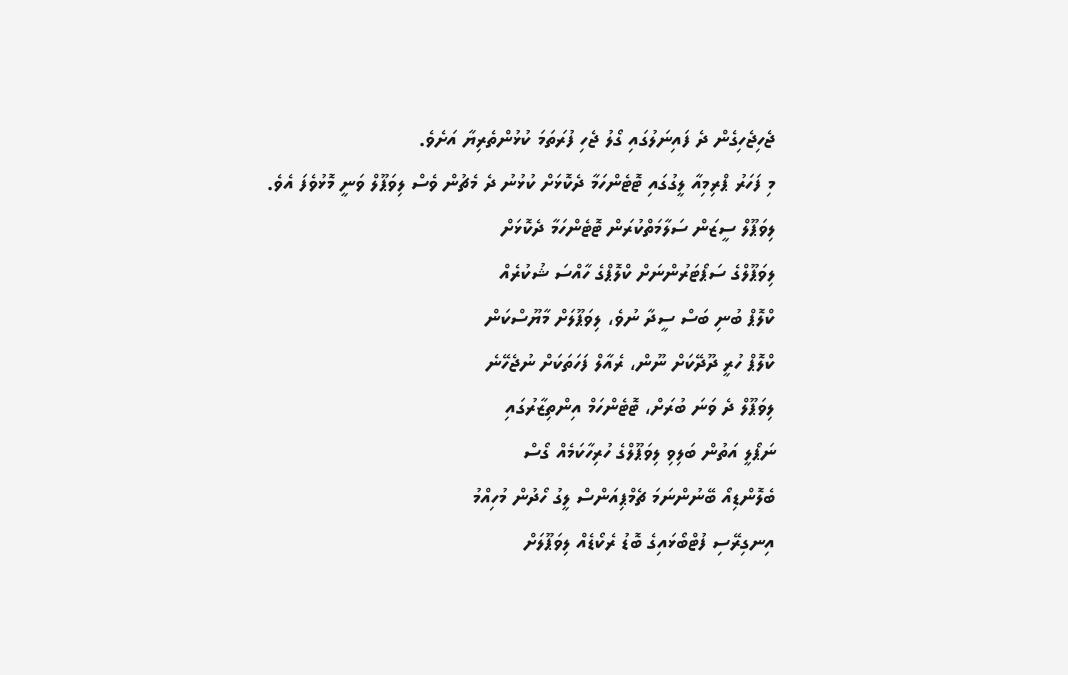ޖެހިޖެހިގެން ދެ ފައިނަލުގައި ގޯލު ޖެހި ފުރަތަމަ ކުޅުންތެރިޔާ އަށެވެ.
މި ފަހަރު ޕްރިމިއާ ލީގުގައި ޓޮޓެންހަމާ ދެކޮޅަށް ކުޅުނު ދެ މެޗުން ވެސް ލިވަޕޫލް ވަނީ މޮޅުވެފަ އެވެ.
ލިވަޕޫލް ސީޒަން ސަލާމަތްކުރަން ޓޮޓެންހަމާ ދެކޮޅަށް
ލިވަޕޫލްގެ ސަޕޯޓަރުންނަށް ކްލޮޕްގެ ހާއްސަ ޝުކުރެއް
ކްލޮޕް ބުނި ބަސް ސީދާ ނުވެ، ލިވަޕޫލަށް މާޔޫސްކަން
ކްލޮޕް ހުރީ ދޫދޭކަށް ނޫން، ރެއާލް ފަހަތަކަށް ނުޖެހޭނެ
ލިވަޕޫލް ދެ ވަނަ ބުރަށް، ޓޮޓެންހަމް އިންތިޒާރުގައި
ނަޕޯލީ އަތުން ބަލިވި ލިވަޕޫލްގެ ހުރިހާކަމެއް ގޯސް
ބެލޮންޑިއޯ ބޭނުންނަމަ ޗެމްޕިއަންސް ލީގު ހޯދުން މުހިއްމު
އިނގިރޭސި ފުޓްބޯޅައިގެ ބޮޑު ރެކޯޑެއް ލިވަޕޫލަށް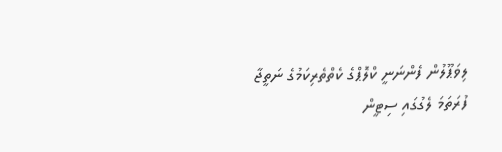ލިވަޕޫލުން ފެންނަނީ ކްލޮޕްގެ ކެތްތެރިކަމުގެ ނަތީޖާ
ފުރަތަމަ ލެގުގައި ސިޓީން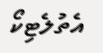އެތުލެޓިކޯ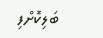ބަލިކޮށްފި